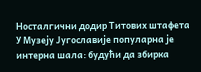Носталгични додир Титових штафета
У Музеју Југославије популарна је интерна шала: будући да збирка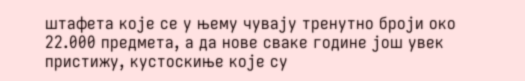штафета које се у њему чувају тренутно броји око 22.000 предмета, а да нове сваке године још увек пристижу, кустоскиње које су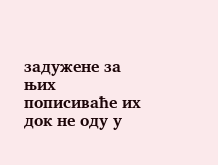задужене за њих пописиваће их док не оду у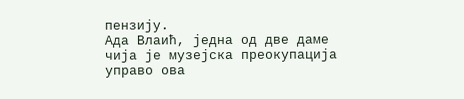пензију.
Ада Влаић, једна од две даме чија је музејска преокупација управо ова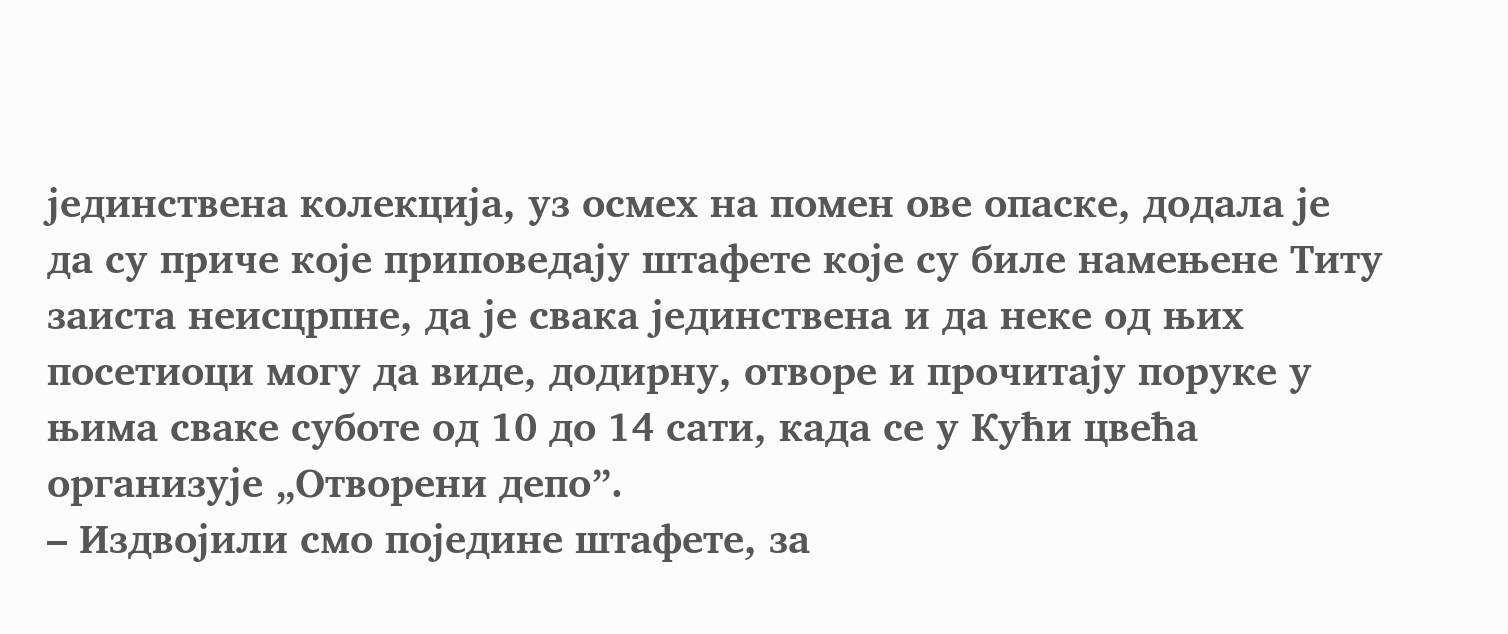јединствена колекција, уз осмех на помен ове опаске, додала је да су приче које приповедају штафете које су биле намењене Титу заиста неисцрпне, да је свака јединствена и да неке од њих посетиоци могу да виде, додирну, отворе и прочитају поруке у њима сваке суботе од 10 до 14 сати, када се у Кући цвећа организује „Отворени депо”.
– Издвојили смо поједине штафете, за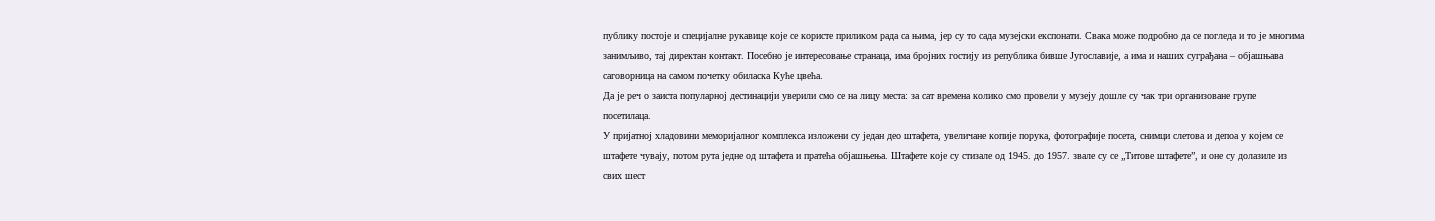публику постоје и специјалне рукавице које се користе приликом рада са њима, јер су то сада музејски експонати. Свака може подробно да се погледа и то је многима занимљиво, тај директан контакт. Посебно је интересовање странаца, има бројних гостију из република бивше Југославије, а има и наших суграђана – објашњава саговорница на самом почетку обиласка Куће цвећа.
Да је реч о заиста популарној дестинацији уверили смо се на лицу места: за сат времена колико смо провели у музеју дошле су чак три организоване групе посетилаца.
У пријатној хладовини меморијалног комплекса изложени су један део штафета, увеличане копије порука, фотографије посета, снимци слетова и депоа у којем се штафете чувају, потом рута једне од штафета и пратећа објашњења. Штафете које су стизале од 1945. до 1957. звале су се „Титове штафете”, и оне су долазиле из свих шест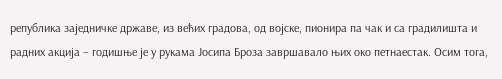република заједничке државе, из већих градова, од војске, пионира па чак и са градилишта и радних акција – годишње је у рукама Јосипа Броза завршавало њих око петнаестак. Осим тога,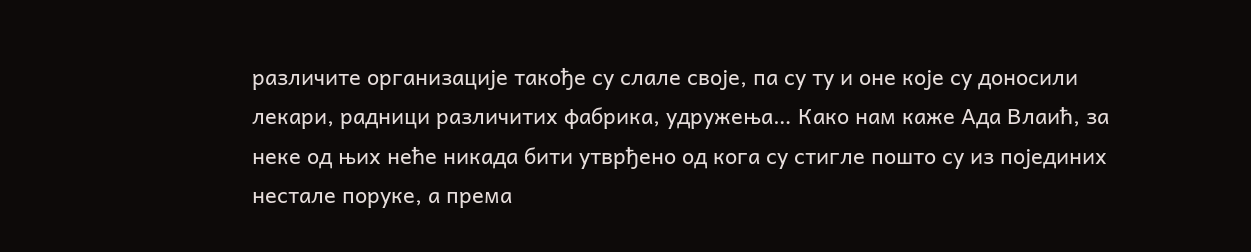различите организације такође су слале своје, па су ту и оне које су доносили лекари, радници различитих фабрика, удружења… Како нам каже Ада Влаић, за неке од њих неће никада бити утврђено од кога су стигле пошто су из појединих нестале поруке, а према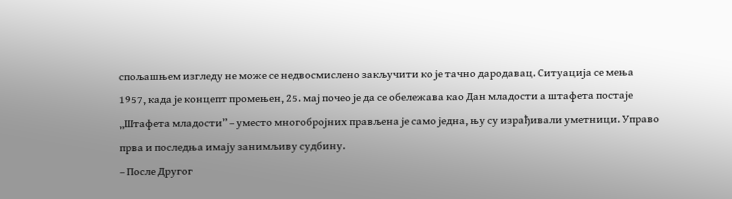спољашњем изгледу не може се недвосмислено закључити ко је тачно дародавац. Ситуација се мења 1957, када је концепт промењен, 25. мај почео је да се обележава као Дан младости а штафета постаје „Штафета младости” – уместо многобројних прављена је само једна, њу су израђивали уметници. Управо прва и последња имају занимљиву судбину.
– После Другог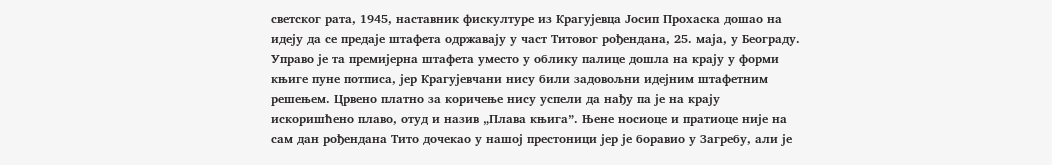светског рата, 1945, наставник фискултуре из Крагујевца Јосип Прохаска дошао на идеју да се предаје штафета одржавају у част Титовог рођендана, 25. маја, у Београду. Управо је та премијерна штафета уместо у облику палице дошла на крају у форми књиге пуне потписа, јер Крагујевчани нису били задовољни идејним штафетним решењем. Црвено платно за коричење нису успели да нађу па је на крају искоришћено плаво, отуд и назив „Плава књига”. Њене носиоце и пратиоце није на сам дан рођендана Тито дочекао у нашој престоници јер је боравио у Загребу, али је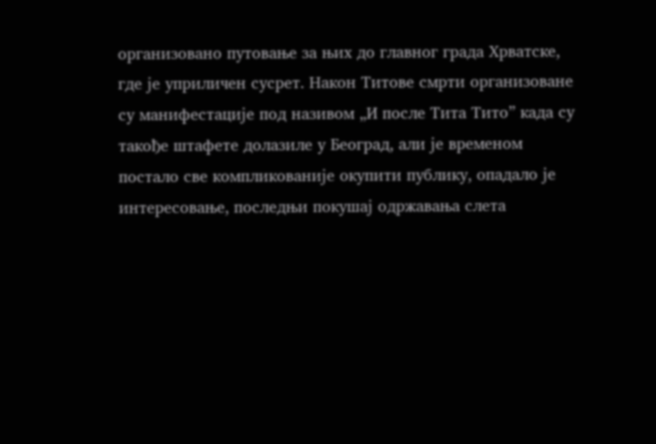организовано путовање за њих до главног града Хрватске, где је уприличен сусрет. Након Титове смрти организоване су манифестације под називом „И после Тита Тито” када су такође штафете долазиле у Београд, али је временом постало све компликованије окупити публику, опадало је интересовање, последњи покушај одржавања слета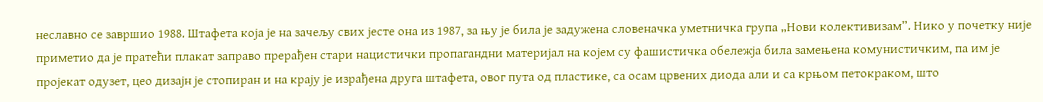неславно се завршио 1988. Штафета која је на зачељу свих јесте она из 1987, за њу је била је задужена словеначка уметничка група „Нови колективизам”. Нико у почетку није приметио да је пратећи плакат заправо прерађен стари нацистички пропагандни материјал на којем су фашистичка обележја била замењена комунистичким, па им је пројекат одузет, цео дизајн је стопиран и на крају је израђена друга штафета, овог пута од пластике, са осам црвених диода али и са крњом петокраком, што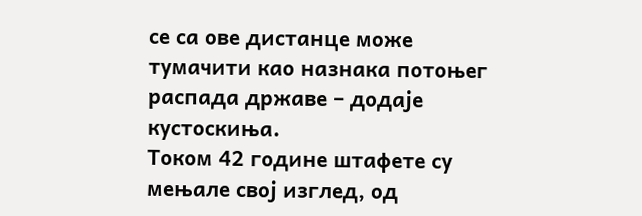се са ове дистанце може тумачити као назнака потоњег распада државе – додаје кустоскиња.
Током 42 године штафете су мењале свој изглед, од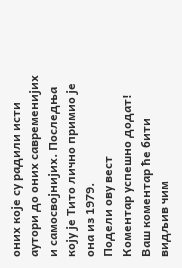оних које су радили исти аутори до оних савременијих и самосвојнијих. Последња коју је Тито лично примио је она из 1979.
Подели ову вест
Комeнтар успeшно додат!
Ваш комeнтар ћe бити видљив чим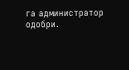га администратор одобри.